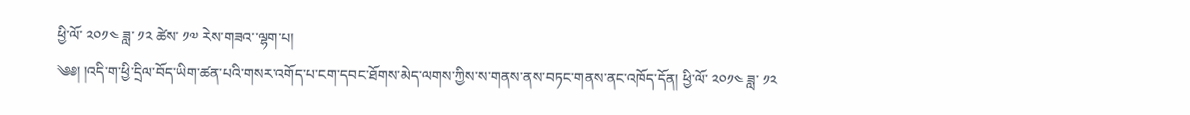ཕྱི་ལོ་ ༢༠༡༤ ཟླ་ ༡༢ ཚེས་ ༡༧ རེས་གཟའ་་ལྷག་པ།
༄༅། །འདི་ག་ཕྱི་དྲིལ་བོད་ཡིག་ཚན་པའི་གསར་འགོད་པ་ངག་དབང་ཐོགས་མེད་ལགས་ཀྱིས་ས་གནས་ནས་བཏང་གནས་ནང་འཁོད་དོན། ཕྱི་ལོ་ ༢༠༡༤ ཟླ་ ༡༢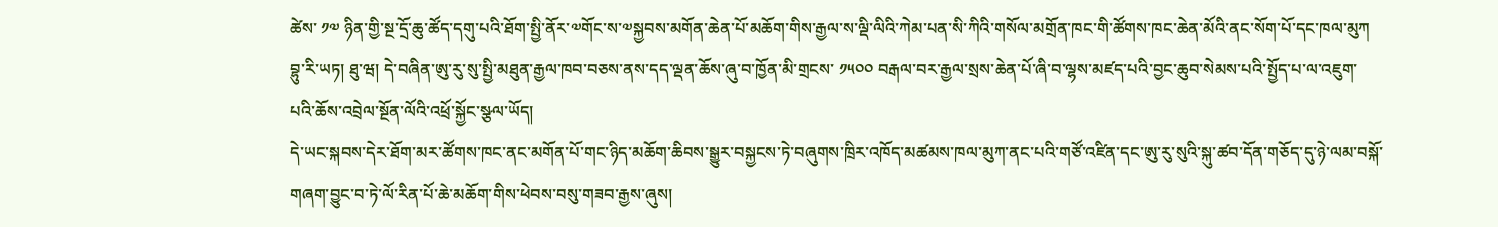ཚེས་ ༡༧ ཉིན་གྱི་སྔ་དྲོ་ཆུ་ཚོད་དགུ་པའི་ཐོག་སྤྱི་ནོར་༧གོང་ས་༧སྐྱབས་མགོན་ཆེན་པོ་མཆོག་གིས་རྒྱལ་ས་ལྡི་ལིའི་ཀེམ་པན་སི་ཀིའི་གསོལ་མགྲོན་ཁང་གི་ཚོགས་ཁང་ཆེན་མོའི་ནང་སོག་པོ་དང་ཁལ་མུཀ བྷུ་རི་ཡཏ། ཐུ་ཝ། དེ་བཞིན་ཨུ་རུ་སུ་སྤྱི་མཐུན་རྒྱལ་ཁབ་བཅས་ནས་དད་ལྡན་ཆོས་ཞུ་བ་ཁྱོན་མི་གྲངས་ ༡༥༠༠ བརྒལ་བར་རྒྱལ་སྲས་ཆེན་པོ་ཞི་བ་ལྷས་མཛད་པའི་བྱང་ཆུབ་སེམས་པའི་སྤྱོད་པ་ལ་འཇུག་པའི་ཆོས་འབྲེལ་སྔོན་ལོའི་འཕྲོ་སྐྱོང་སྩལ་ཡོད།
དེ་ཡང་སྐབས་དེར་ཐོག་མར་ཚོགས་ཁང་ནང་མགོན་པོ་གང་ཉིད་མཆོག་ཆིབས་སྒྱུར་བསྐྱངས་ཏེ་བཞུགས་ཁྲིར་འཁོད་མཚམས་ཁལ་མུཀ་ནང་པའི་གཙོ་འཛིན་དང་ཨུ་རུ་སུའི་སྐུ་ཚབ་དོན་གཅོད་དུ་ཉེ་ལམ་བསྐོ་གཞག་བྱུང་བ་ཏེ་ལོ་རིན་པོ་ཆེ་མཆོག་གིས་ཕེབས་བསུ་གཟབ་རྒྱས་ཞུས།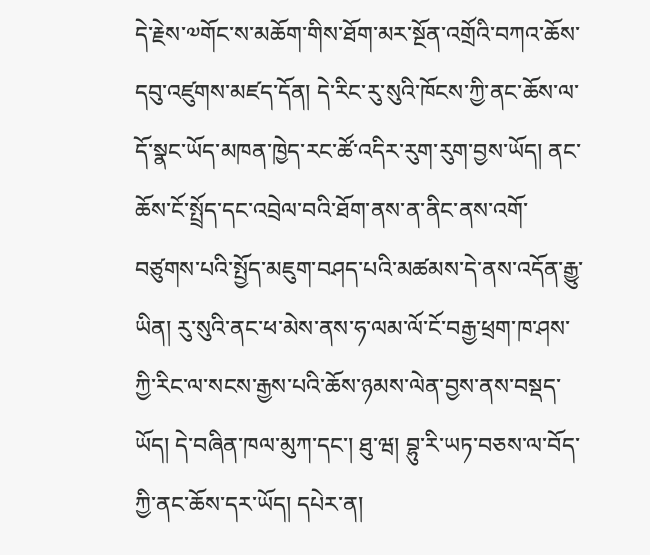དེ་རྗེས་༧གོང་ས་མཆོག་གིས་ཐོག་མར་སྔོན་འགྲོའི་བཀའ་ཆོས་དབུ་འཛུགས་མཛད་དོན། དེ་རིང་རུ་སུའི་ཁོངས་ཀྱི་ནང་ཆོས་ལ་དོ་སྣང་ཡོད་མཁན་ཁྱེད་རང་ཚོ་འདིར་རུག་རུག་བྱས་ཡོད། ནང་ཆོས་ངོ་སྤྲོད་དང་འབྲེལ་བའི་ཐོག་ནས་ན་ནིང་ནས་འགོ་བཙུགས་པའི་སྤྱོད་མཇུག་བཤད་པའི་མཚམས་དེ་ནས་འདོན་རྒྱུ་ཡིན། རུ་སུའི་ནང་ཕ་མེས་ནས་ཧ་ལམ་ལོ་ངོ་བརྒྱ་ཕྲག་ཁ་ཤས་ཀྱི་རིང་ལ་སངས་རྒྱས་པའི་ཆོས་ཉམས་ལེན་བྱས་ནས་བསྡད་ཡོད། དེ་བཞིན་ཁལ་མུཀ་དང་། ཐུ་ཝ། བྷུ་རི་ཡཏ་བཅས་ལ་བོད་ཀྱི་ནང་ཆོས་དར་ཡོད། དཔེར་ན།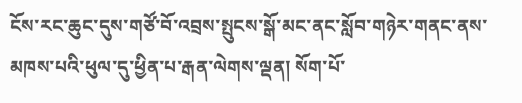ངོས་རང་ཆུང་དུས་གཙོ་བོ་འབྲས་སྤུངས་སྒོ་མང་ནང་སློབ་གཉེར་གནང་ནས་མཁས་པའི་ཕུལ་དུ་ཕྱིན་པ་རྒན་ལེགས་ལྡན། སོག་པོ་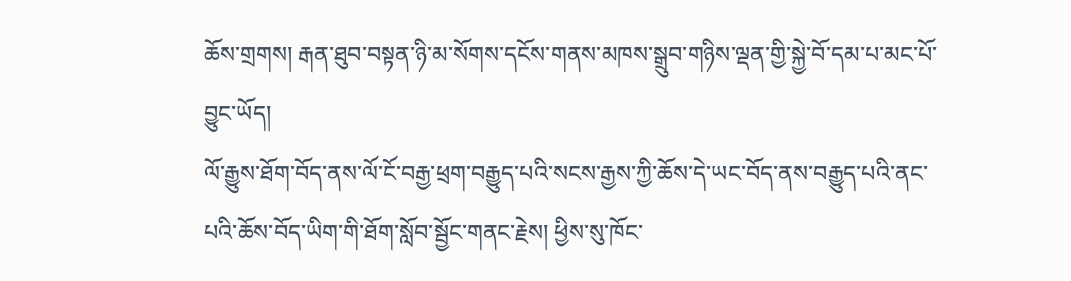ཆོས་གྲགས། རྒན་ཐུབ་བསྟན་ཉི་མ་སོགས་དངོས་གནས་མཁས་སྒྲུབ་གཉིས་ལྡན་གྱི་སྐྱེ་བོ་དམ་པ་མང་པོ་བྱུང་ཡོད།
ལོ་རྒྱུས་ཐོག་བོད་ནས་ལོ་ངོ་བརྒྱ་ཕྲག་བརྒྱུད་པའི་སངས་རྒྱས་ཀྱི་ཆོས་དེ་ཡང་བོད་ནས་བརྒྱུད་པའི་ནང་པའི་ཆོས་བོད་ཡིག་གི་ཐོག་སློབ་སྦྱོང་གནང་རྗེས། ཕྱིས་སུ་ཁོང་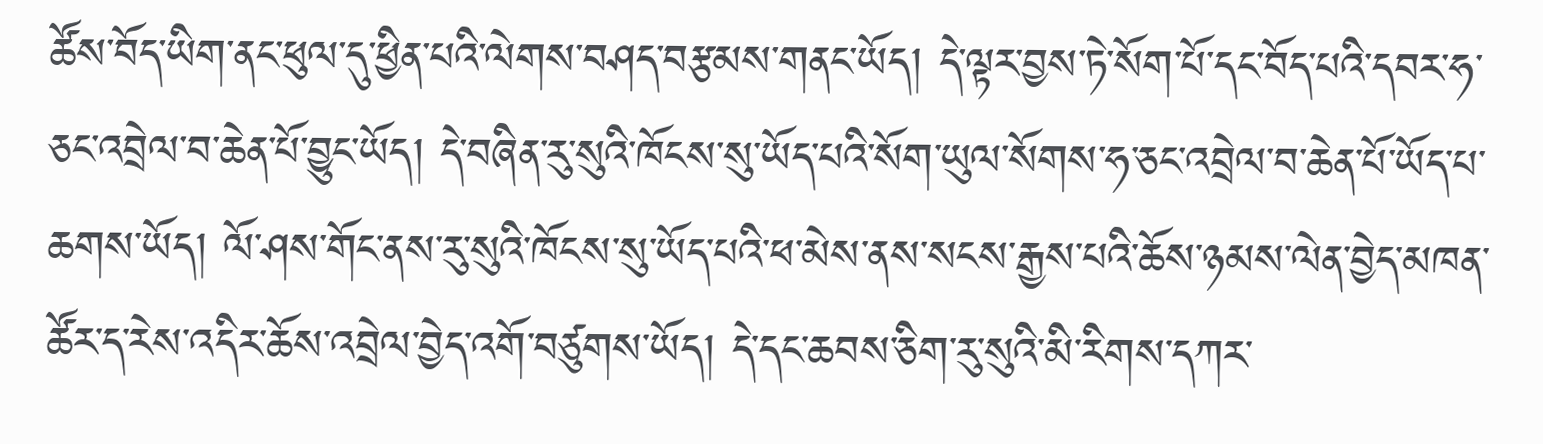ཚོས་བོད་ཡིག་ནང་ཕུལ་དུ་ཕྱིན་པའི་ལེགས་བཤད་བརྩམས་གནང་ཡོད། དེ་ལྟར་བྱས་ཏེ་སོག་པོ་དང་བོད་པའི་དབར་ཧ་ཅང་འབྲེལ་བ་ཆེན་པོ་བྱུང་ཡོད། དེ་བཞིན་རུ་སུའི་ཁོངས་སུ་ཡོད་པའི་སོག་ཡུལ་སོགས་ཧ་ཅང་འབྲེལ་བ་ཆེན་པོ་ཡོད་པ་ཆགས་ཡོད། ལོ་ཤས་གོང་ནས་རུ་སུའི་ཁོངས་སུ་ཡོད་པའི་ཕ་མེས་ནས་སངས་རྒྱས་པའི་ཆོས་ཉམས་ལེན་བྱེད་མཁན་ཚོར་ད་རེས་འདིར་ཆོས་འབྲེལ་བྱེད་འགོ་བཙུགས་ཡོད། དེ་དང་ཆབས་ཅིག་རུ་སུའི་མི་རིགས་དཀར་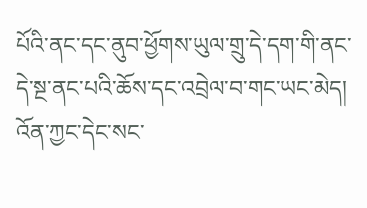པོའི་ནང་དང་ནུབ་ཕྱོགས་ཡུལ་གྲུ་དེ་དག་གི་ནང་དེ་སྔ་ནང་པའི་ཆོས་དང་འབྲེལ་བ་གང་ཡང་མེད། འོན་ཀྱང་དེང་སང་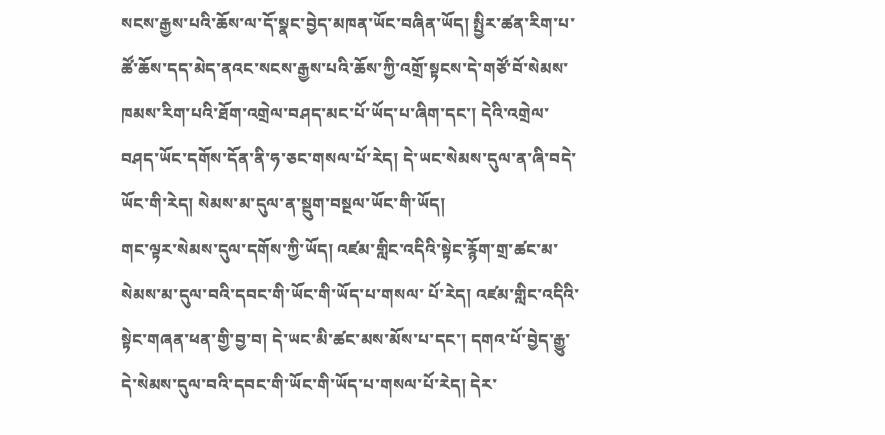སངས་རྒྱས་པའི་ཆོས་ལ་དོ་སྣང་བྱེད་མཁན་ཡོང་བཞིན་ཡོད། སྤྱིར་ཚན་རིག་པ་ཚོ་ཆོས་དད་མེད་ནའང་སངས་རྒྱས་པའི་ཆོས་ཀྱི་འགྲོ་སྟངས་དེ་གཙོ་བོ་སེམས་ཁམས་རིག་པའི་ཐོག་འགྲེལ་བཤད་མང་པོ་ཡོད་པ་ཞིག་དང་། དེའི་འགྲེལ་བཤད་ཡོང་དགོས་དོན་ནི་ཧ་ཅང་གསལ་པོ་རེད། དེ་ཡང་སེམས་དུལ་ན་ཞི་བདེ་ཡོང་གི་རེད། སེམས་མ་དུལ་ན་སྡུག་བསྔལ་ཡོང་གི་ཡོད།
གང་ལྟར་སེམས་དུལ་དགོས་ཀྱི་ཡོད། འཛམ་གླིང་འདིའི་སྟེང་རྙོག་གྲ་ཚང་མ་སེམས་མ་དུལ་བའི་དབང་གི་ཡོང་གི་ཡོད་པ་གསལ་ པོ་རེད། འཛམ་གླིང་འདིའི་སྟེང་གཞན་ཕན་གྱི་བྱ་བ། དེ་ཡང་མི་ཚང་མས་མོས་པ་དང་། དགའ་པོ་བྱེད་རྒྱུ་དེ་སེམས་དུལ་བའི་དབང་གི་ཡོང་གི་ཡོད་པ་གསལ་པོ་རེད། དེར་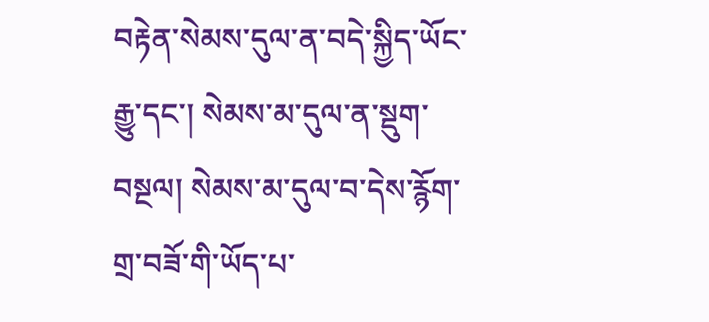བརྟེན་སེམས་དུལ་ན་བདེ་སྐྱིད་ཡོང་རྒྱུ་དང་། སེམས་མ་དུལ་ན་སྡུག་བསྔལ། སེམས་མ་དུལ་བ་དེས་རྙོག་གྲ་བཟོ་གི་ཡོད་པ་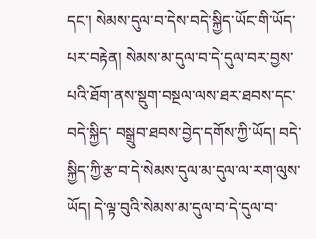དང་། སེམས་དུལ་བ་དེས་བདེ་སྐྱིད་ཡོང་གི་ཡོད་པར་བརྟེན། སེམས་མ་དུལ་བ་དེ་དུལ་བར་བྱས་པའི་ཐོག་ནས་སྡུག་བསྔལ་ལས་ཐར་ཐབས་དང་བདེ་སྐྱིད་ བསྒྲུབ་ཐབས་བྱེད་དགོས་ཀྱི་ཡོད། བདེ་སྐྱིད་ཀྱི་རྩ་བ་དེ་སེམས་དུལ་མ་དུལ་ལ་རག་ལུས་ཡོད། དེ་ལྟ་བུའི་སེམས་མ་དུལ་བ་དེ་དུལ་བ་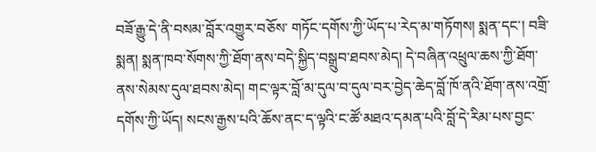བཟོ་རྒྱུ་དེ་ནི་བསམ་བློར་འགྱུར་བཅོས་ གཏོང་དགོས་ཀྱི་ཡོད་པ་རེད་མ་གཏོགས། སྨན་དང་། བཟི་སྨན། སྨན་ཁབ་སོགས་ཀྱི་ཐོག་ནས་བདེ་སྐྱིད་བསྒྲུབ་ཐབས་མེད། དེ་བཞིན་འཕྲུལ་ཆས་ཀྱི་ཐོག་ནས་སེམས་དུལ་ཐབས་མེད། གང་ལྟར་བློ་མ་དུལ་བ་དུལ་བར་བྱེད་ཆེད་བློ་ཁོ་ནའི་ཐོག་ནས་འགྲོ་དགོས་ཀྱི་ཡོད། སངས་རྒྱས་པའི་ཆོས་ནང་ད་ལྟའི་ང་ཚོ་མཐའ་དམན་པའི་བློ་དེ་རིམ་པས་བྱང་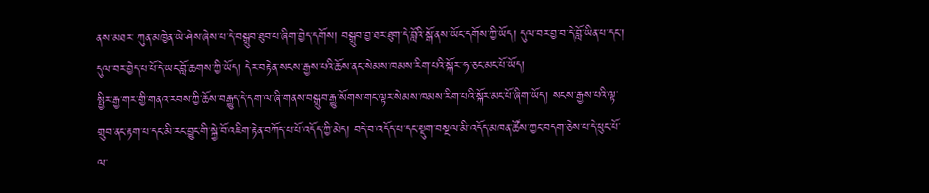ནས་མཐར་ ཀུན་མཁྱེན་ཡེ་ཤེས་ཞེས་པ་དེ་བསྒྲུབ་ཐུབ་པ་ཞིག་བྱེད་དགོས། བསྒྲུབ་བྱ་ཐར་ཐུག་དེ་བློའི་སྒོ་ནས་ཡོང་དགོས་ཀྱི་ཡོད། དུལ་བར་བྱ་བ་དེ་བློ་ཡིན་པ་དང་། དུལ་བར་བྱེད་པ་པོ་དེ་ཡང་བློ་ཆགས་ཀྱི་ཡོད། དེར་བརྟེན་སངས་རྒྱས་པའི་ཆོས་ནང་སེམས་ཁམས་རིག་པའི་སྐོར་་ཧ་ཅང་མང་པོ་ཡོད།
སྤྱིར་རྒྱ་གར་གྱི་གནའ་རབས་ཀྱི་ཆོས་བརྒྱུད་དེ་དག་ལ་ཞི་གནས་བསྒྲུབ་རྒྱུ་སོགས་གང་ལྟར་སེམས་ཁམས་རིག་པའི་སྐོར་མང་པོ་ཞིག་ཡོད། སངས་རྒྱས་པའི་ལྟ་གྲུབ་ནང་རྟག་པ་དང་མི་རང་བྱུང་གི་སྐྱེ་བོ་འཇིག་རྟེན་བཀོད་པ་པོ་འདོད་ཀྱི་མེད། བདེ་བ་འདོད་པ་དང་སྡུག་བསྔལ་མི་འདོད་མཁན་ཚོས་ཀྱང་བདག་ཅེས་པ་དེ་ཕུང་པོ་ལ་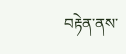བརྟེན་ནས་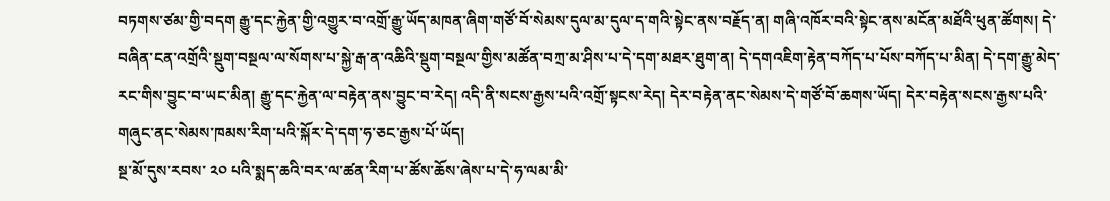བཏགས་ཙམ་གྱི་བདག རྒྱུ་དང་རྐྱེན་གྱི་འགྱུར་བ་འགྲོ་རྒྱུ་ཡོད་མཁན་ཞིག་གཙོ་བོ་སེམས་དུལ་མ་དུལ་ད་གའི་སྟེང་ནས་བརྗོད་ན། གཞི་འཁོར་བའི་སྟེང་ནས་མངོན་མཐོའི་ཕུན་ཚོགས། དེ་བཞིན་ངན་འགྲོའི་སྡུག་བསྔལ་ལ་སོགས་པ་སྐྱེ་རྒ་ན་འཆིའི་སྡུག་བསྔལ་གྱིས་མཚོན་བཀྲ་མ་ཤིས་པ་དེ་དག་མཐར་ཐུག་ན། དེ་དགའཇིག་རྟེན་བཀོད་པ་པོས་བཀོད་པ་མིན། དེ་དག་རྒྱུ་མེད་རང་གིས་བྱུང་བ་ཡང་མིན། རྒྱུ་དང་རྐྱེན་ལ་བརྟེན་ནས་བྱུང་བ་རེད། འདི་ནི་སངས་རྒྱས་པའི་འགྲོ་སྟངས་རེད། དེར་བརྟེན་ནང་སེམས་དེ་གཙོ་བོ་ཆགས་ཡོད། དེར་བརྟེན་སངས་རྒྱས་པའི་གཞུང་ནང་སེམས་ཁམས་རིག་པའི་སྐོར་དེ་དག་ཧ་ཅང་རྒྱས་པོ་ཡོད།
སྔ་མོ་དུས་རབས་ ༢༠ པའི་སྨད་ཆའི་བར་ལ་ཚན་རིག་པ་ཚོས་ཆོས་ཞེས་པ་དེ་ཧ་ལམ་མི་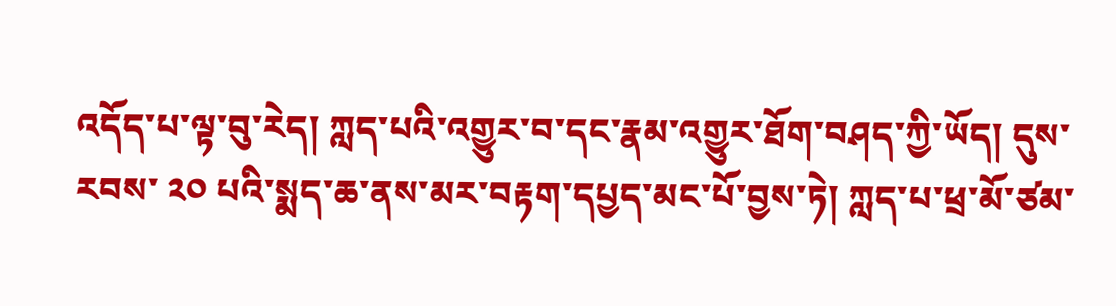འདོད་པ་ལྟ་བུ་རེད། ཀླད་པའི་འགྱུར་བ་དང་རྣམ་འགྱུར་ཐོག་བཤད་ཀྱི་ཡོད། དུས་རབས་ ༢༠ པའི་སྨད་ཆ་ནས་མར་བརྟག་དཔྱད་མང་པོ་བྱས་ཏེ། ཀླད་པ་ཕྲ་མོ་ཙམ་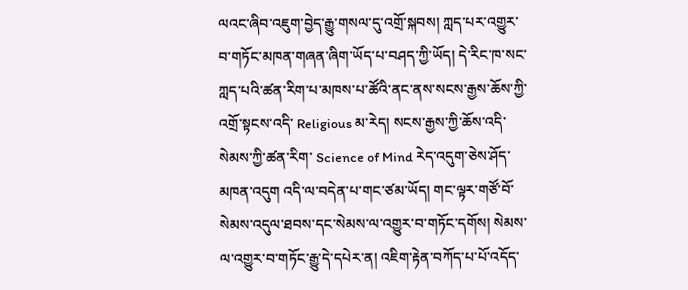ལའང་ཞིབ་འཇུག་བྱེད་རྒྱུ་གསལ་དུ་འགྲོ་སྐབས། ཀླད་པར་འགྱུར་བ་གཏོང་མཁན་གཞན་ཞིག་ཡོད་པ་བཤད་ཀྱི་ཡོད། དེ་རིང་ཁ་སང་ཀླད་པའི་ཚན་རིག་པ་མཁས་པ་ཚོའི་ནང་ནས་སངས་རྒྱས་ཆོས་ཀྱི་འགྲོ་སྟངས་འདི་ Religious མ་རེད། སངས་རྒྱས་ཀྱི་ཆོས་འདི་སེམས་ཀྱི་ཚན་རིག་ Science of Mind རེད་འདུག་ཅེས་ཤོད་མཁན་འདུག འདི་ལ་བདེན་པ་གང་ཙམ་ཡོད། གང་ལྟར་གཙོ་བོ་སེམས་འདུལ་ཐབས་དང་སེམས་ལ་འགྱུར་བ་གཏོང་དགོས། སེམས་ལ་འགྱུར་བ་གཏོང་རྒྱུ་དེ་དཔེར་ན། འཇིག་རྟེན་བཀོད་པ་པོ་འདོད་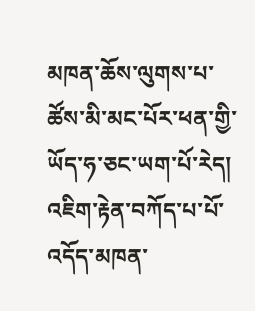མཁན་ཆོས་ལུགས་པ་ཚོས་མི་མང་པོར་ཕན་གྱི་ཡོད་ཧ་ཅང་ཡག་པོ་རེད། འཇིག་རྟེན་བཀོད་པ་པོ་འདོད་མཁན་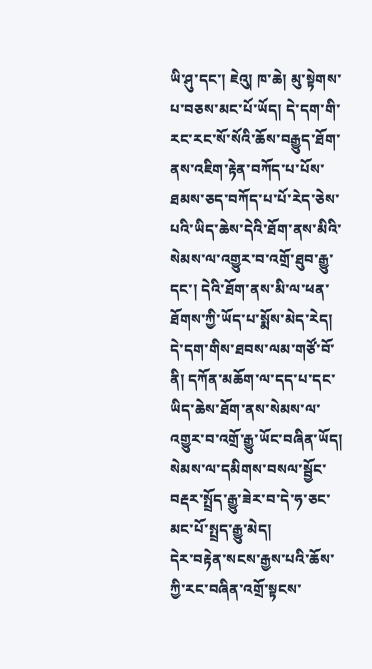ཡི་ཤུ་དང་། ཇེའུ། ཁ་ཆེ། མུ་སྟེགས་པ་བཅས་མང་པོ་ཡོད། དེ་དག་གི་རང་རང་སོ་སོའི་ཆོས་བརྒྱུད་ཐོག་ནས་འཇིག་རྟེན་བཀོད་པ་པོས་ཐམས་ཅད་བཀོད་པ་པོ་རེད་ཅེས་པའི་ཡིད་ཆེས་དེའི་ཐོག་ནས་མིའི་སེམས་ལ་འགྱུར་བ་འགྲོ་ཐུབ་རྒྱུ་དང་། དེའི་ཐོག་ནས་མི་ལ་ཕན་ཐོགས་ཀྱི་ཡོད་པ་སྨོས་མེད་རེད། དེ་དག་གིས་ཐབས་ལམ་གཙོ་བོ་ནི། དཀོན་མཆོག་ལ་དད་པ་དང་ཡིད་ཆེས་ཐོག་ནས་སེམས་ལ་འགྱུར་བ་འགྲོ་རྒྱུ་ཡོང་བཞིན་ཡོད། སེམས་ལ་དམིགས་བསལ་སྦྱོང་བརྡར་སྤྲོད་རྒྱུ་ཟེར་བ་དེ་ཧ་ཅང་མང་པོ་སྤྲད་རྒྱུ་མེད།
དེར་བརྟེན་སངས་རྒྱས་པའི་ཆོས་ཀྱི་རང་བཞིན་འགྲོ་སྟངས་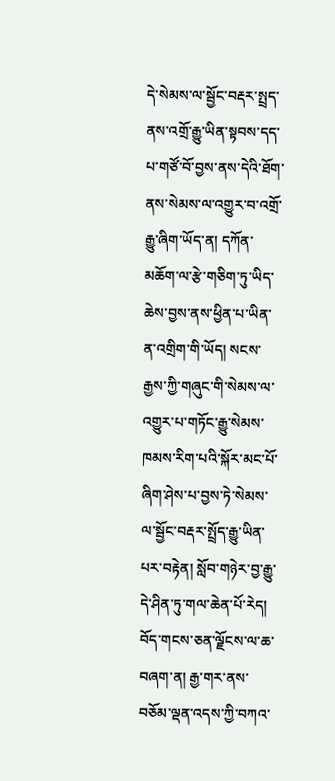དེ་སེམས་ལ་སྦྱོང་བརྡར་སྤྲད་ནས་འགྲོ་རྒྱུ་ཡིན་སྟབས་དད་པ་གཙོ་བོ་བྱས་ནས་དེའི་ཐོག་ནས་སེམས་ལ་འགྱུར་བ་འགྲོ་རྒྱུ་ཞིག་ཡོད་ན། དཀོན་མཆོག་ལ་རྩེ་གཅིག་ཏུ་ཡིད་ཆེས་བྱས་ནས་ཕྱིན་པ་ཡིན་ན་འགྲིག་གི་ཡོད། སངས་རྒྱས་ཀྱི་གཞུང་གི་སེམས་ལ་འགྱུར་པ་གཏོང་རྒྱུ་སེམས་ཁམས་རིག་པའི་སྐོར་མང་པོ་ཞིག་ཤེས་པ་བྱས་ཏེ་སེམས་ལ་སྦྱོང་བརྡར་སྤྲོད་རྒྱུ་ཡིན་པར་བརྟེན། སློབ་གཉེར་བྱ་རྒྱུ་དེ་ཤིན་ཏུ་གལ་ཆེན་པོ་རེད། བོད་གངས་ཅན་ལྗོངས་ལ་ཆ་བཞག་ན། རྒྱ་གར་ནས་བཅོམ་ལྡན་འདས་ཀྱི་བཀའ་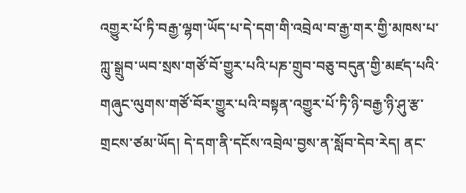འགྱུར་པོ་ཏི་བརྒྱ་ལྷག་ཡོད་པ་དེ་དག་གི་འབྲེལ་བ་རྒྱ་གར་གྱི་མཁས་པ་ཀླུ་སྒྲུབ་ཡབ་སྲས་གཙོ་བོ་གྱུར་པའི་པཎ་གྲུབ་བཅུ་བདུན་གྱི་མཛད་པའི་གཞུང་ལུགས་གཙོ་བོར་གྱུར་པའི་བསྟན་འགྱུར་པོ་ཏི་ཉི་བརྒྱ་ཉི་ཤུ་རྩ་གྲངས་ཙམ་ཡོད། དེ་དག་ནི་དངོས་འབྲེལ་བྱས་ན་སློབ་དེབ་རེད། ནང་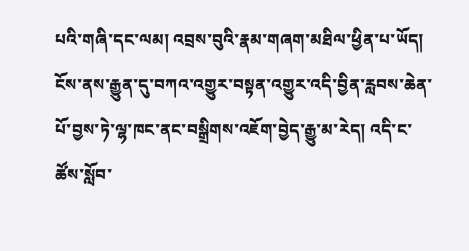པའི་གཞི་དང་ལམ། འབྲས་བུའི་རྣམ་གཞག་མཐིལ་ཕྱིན་པ་ཡོད། ངོས་ནས་རྒྱུན་དུ་བཀའ་འགྱུར་བསྟན་འགྱུར་འདི་བྱིན་རླབས་ཆེན་པོ་བྱས་ཏེ་ལྷ་ཁང་ནང་བསྒྲིགས་འཇོག་བྱེད་རྒྱུ་མ་རེད། འདི་ང་ཚོས་སློབ་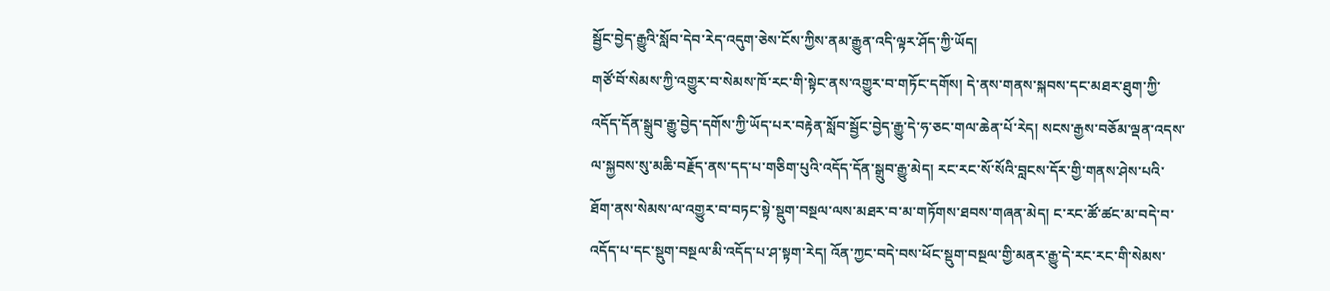སྦྱོང་བྱེད་རྒྱུའི་སློབ་དེབ་རེད་འདུག་ཅེས་ངོས་ཀྱིས་ནམ་རྒྱུན་འདི་ལྟར་ཤོད་ཀྱི་ཡོད།
གཙོ་བོ་སེམས་ཀྱི་འགྱུར་བ་སེམས་ཁོ་རང་གི་སྟེང་ནས་འགྱུར་བ་གཏོང་དགོས། དེ་ནས་གནས་སྐབས་དང་མཐར་ཐུག་ཀྱི་འདོད་དོན་སྒྲུབ་རྒྱུ་བྱེད་དགོས་ཀྱི་ཡོད་པར་བརྟེན་སློབ་སྦྱོང་བྱེད་རྒྱུ་དེ་ཧ་ཅང་གལ་ཆེན་པོ་རེད། སངས་རྒྱས་བཅོམ་ལྡན་འདས་ལ་སྐྱབས་སུ་མཆི་བརྗོད་ནས་དད་པ་གཅིག་པུའི་འདོད་དོན་སྒྲུབ་རྒྱུ་མེད། རང་རང་སོ་སོའི་བླངས་དོར་གྱི་གནས་ཤེས་པའི་ཐོག་ནས་སེམས་ལ་འགྱུར་བ་བཏང་སྟེ་སྡུག་བསྔལ་ལས་མཐར་བ་མ་གཏོགས་ཐབས་གཞན་མེད། ང་རང་ཚོ་ཚང་མ་བདེ་བ་འདོད་པ་དང་སྡུག་བསྔལ་མི་འདོད་པ་ཤ་སྟག་རེད། འོན་ཀྱང་བདེ་བས་ཕོང་སྡུག་བསྔལ་གྱི་མནར་རྒྱུ་དེ་རང་རང་གི་སེམས་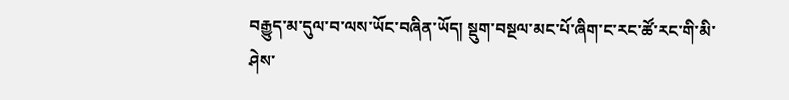བརྒྱུད་མ་དུལ་བ་ལས་ཡོང་བཞིན་ཡོད། སྡུག་བསྔལ་མང་པོ་ཞིག་ང་རང་ཚོ་རང་གི་མི་ཤེས་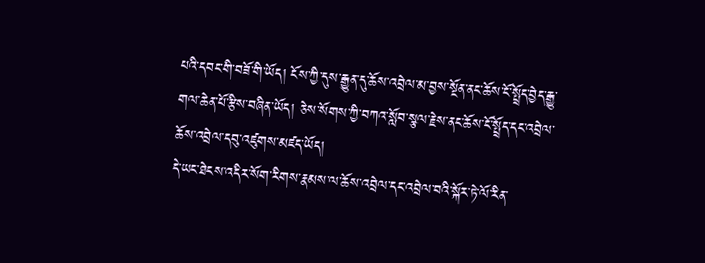པའི་དབང་གི་བཟོ་གི་ཡོད། ངོས་ཀྱི་དུས་རྒྱུན་དུ་ཆོས་འབྲེལ་མ་བྱས་སྔོན་ནང་ཆོས་ངོ་སྤྲོད་བྱེད་རྒྱུ་གལ་ཆེན་པོ་རྩིས་བཞིན་ཡོད། ཅེས་སོགས་ཀྱི་བཀའ་སློབ་སྩལ་རྗེས་ནང་ཆོས་ངོ་སྤྲོད་དང་འབྲེལ་ཆོས་འབྲེལ་དབུ་འཛུགས་མཛད་ཡོད།
དེ་ཡང་ཐེངས་འདིར་སོག་རིགས་རྣམས་ལ་ཆོས་འབྲེལ་དང་འབྲེལ་བའི་སྐོར་ཏེ་ལོ་རིན་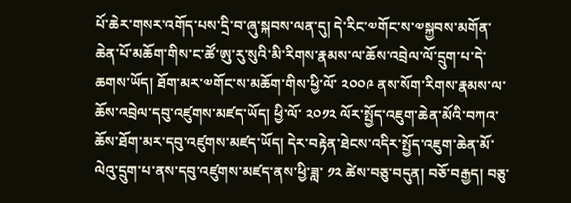པོ་ཆེར་གསར་འགོད་པས་དྲི་བ་ཞུ་སྐབས་ལན་དུ། དེ་རིང་༧གོང་ས་༧སྐྱབས་མགོན་ཆེན་པོ་མཆོག་གིས་ང་ཚོ་ཨུ་རུ་སུའི་མི་རིགས་རྣམས་ལ་ཆོས་འབྲེལ་ལོ་དྲུག་པ་དེ་ཆགས་ཡོད། ཐོག་མར་༧གོང་ས་མཆོག་གིས་ཕྱི་ལོ་ ༢༠༠༩ ནས་སོག་རིགས་རྣམས་ལ་ཆོས་འབྲེལ་དབུ་འཛུགས་མཛད་ཡོད། ཕྱི་ལོ་ ༢༠༡༢ ལོར་སྤྱོད་འཇུག་ཆེན་མོའི་བཀའ་ཆོས་ཐོག་མར་དབུ་འཛུགས་མཛད་ཡོད། དེར་བརྟེན་ཐེངས་འདིར་སྤྱོད་འཇུག་ཆེན་མོ་ལེའུ་དྲུག་པ་ནས་དབུ་འཛུགས་མཛད་ནས་ཕྱི་ཟླ་ ༡༢ ཚེས་བཅུ་བདུན། བཅོ་བརྒྱད། བཅུ་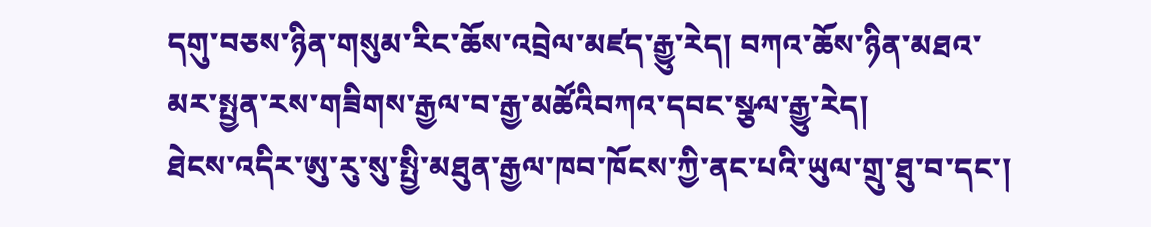དགུ་བཅས་ཉིན་གསུམ་རིང་ཆོས་འབྲེལ་མཛད་རྒྱུ་རེད། བཀའ་ཆོས་ཉིན་མཐའ་མར་སྤྱན་རས་གཟིགས་རྒྱལ་བ་རྒྱ་མཚོའིབཀའ་དབང་སྩལ་རྒྱུ་རེད།
ཐེངས་འདིར་ཨུ་རུ་སུ་སྤྱི་མཐུན་རྒྱལ་ཁབ་ཁོངས་ཀྱི་ནང་པའི་ཡུལ་གྲུ་ཐུ་བ་དང་།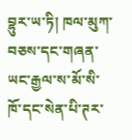བྷུར་ཡ་ཏི། ཁལ་མུཀ་བཅས་དང་གཞན་ཡང་རྒྱལ་ས་མོ་སི་ཁོ་དང་སེན་པི་ཊར་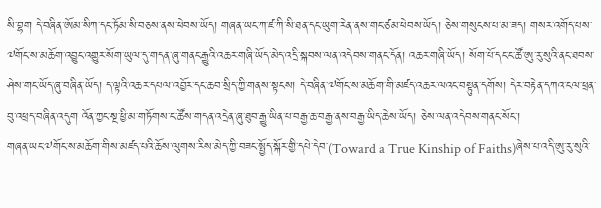སི་བྷག དེ་བཞིན་ཨོམ་སིཀ་དང་ཏོམ་སི་བཅས་ནས་ཕེབས་ཡོད། གཞན་ཡང་ཀ་ཛ་ཀི་སི་ཐན་དང་ཡུག་རེན་ནས་གང་ཙམ་ཕེབས་ཡོད། ཅེས་གསུངས་པ་མ་ཟད། གསར་འགོད་པས་༧གོང་ས་མཆོག་འབྱུང་འགྱུར་སོག་ཡུལ་དུ་གདན་ཞུ་གནང་རྒྱུའི་འཆར་གཞི་ཡོད་མེད་འདྲི་སྐབས་ལན་འདེབས་གནང་དོན། འཆར་གཞི་ཡོད། སོག་པོ་དང་ང་ཚོ་ཨུ་རུ་སུའི་ནང་ཐབས་ཤེས་གང་ཡོད་ཞུ་བཞིན་ཡོད། ད་ལྟའི་འཆར་དཔལ་འབྱོར་དང་ཆབ་སྲིད་ཀྱི་གནས་སྟངས། དེ་བཞིན་༧གོང་ས་མཆོག་གི་མཛད་འཆར་ལའང་བསྟུན་དགོས། དེར་བརྟེན་དཀའ་ངལ་ཕྲན་བུ་འཕྲད་བཞིན་འདུག འོན་ཀྱང་སྔ་ཕྱི་མ་གཏོགས་ང་ཚོས་གདན་འདྲེན་ཞུ་ཐུབ་རྒྱུ་ཡིན་པ་བརྒྱ་ཆ་བརྒྱ་ནས་བརྒྱ་ཡིད་ཆེས་ཡོད། ཅེས་ལན་འདེབས་གནང་སོང་།
གཞན་ཡང་༧གོང་ས་མཆོག་གིས་མཛད་པའི་ཆོས་ལུགས་རིས་མེད་ཀྱི་བཟང་སྤྱོད་སྐོར་གྱི་དཔེ་དེབ་(Toward a True Kinship of Faiths)ཞེས་པ་འདི་ཨུ་རུ་སུའི་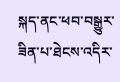སྐད་ནང་ཕབ་བསྒྱུར་ཟིན་པ་ཐེངས་འདིར་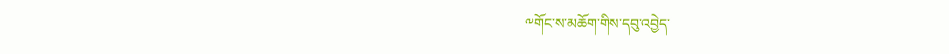༸གོང་ས་མཆོག་གིས་དབུ་འབྱེད་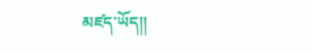མཛད་ཡོད།།